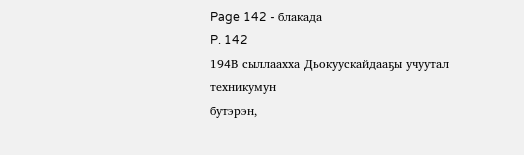Page 142 - блакада
P. 142
194В сыллаахха Дьокуускайдааҕы учуутал техникумун
бутэрэн,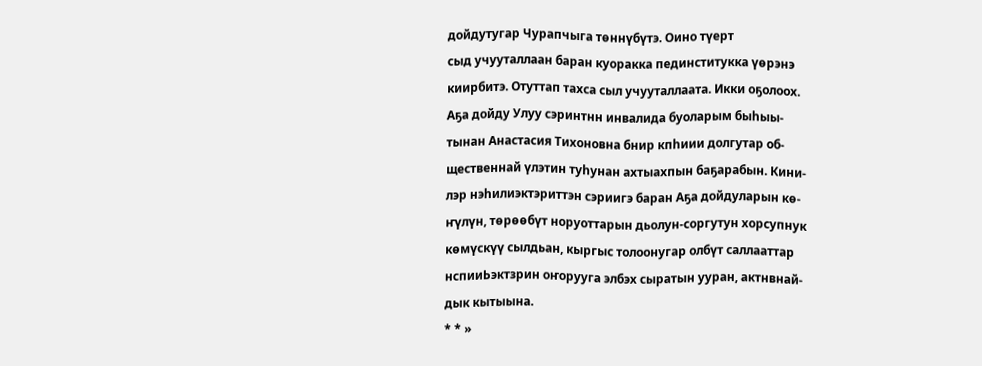дойдутугар Чурапчыга төннүбүтэ. Оино түерт
сыд учууталлаан баран куоракка пединститукка үөрэнэ
киирбитэ. Отуттап тахса сыл учууталлаата. Икки оҕолоох.
Аҕа дойду Улуу сэринтнн инвалида буоларым быһыы-
тынан Анастасия Тихоновна бнир кпһиии долгутар об-
щественнай үлэтин туһунан ахтыахпын баҕарабын. Кини-
лэр нэһилиэктэриттэн сэриигэ баран Аҕа дойдуларын кө-
ҥүлүн, төрөөбүт норуоттарын дьолун-соргутун хорсупнук
көмүскүү сылдьан, кыргыс толоонугар олбүт саллааттар
нспииЬэктзрин оҥорууга элбэх сыратын ууран, актнвнай-
дык кытыына.
* * »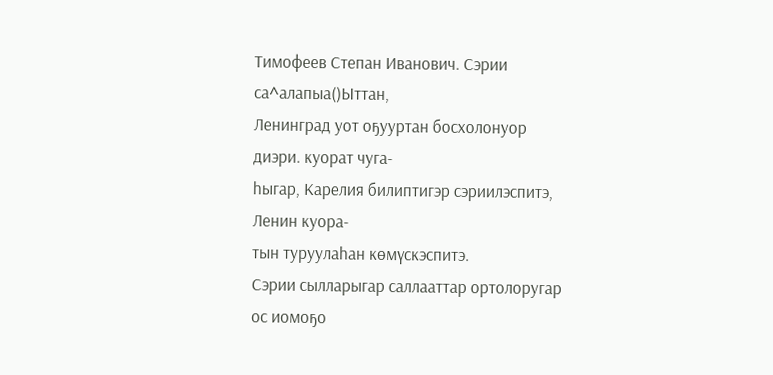Тимофеев Степан Иванович. Сэрии са^алапыа()Ыттан,
Ленинград уот оҕууртан босхолонуор диэри. куорат чуга-
һыгар, Карелия билиптигэр сэриилэспитэ, Ленин куора-
тын туруулаһан көмүскэспитэ.
Сэрии сылларыгар саллааттар ортолоругар ос иомоҕо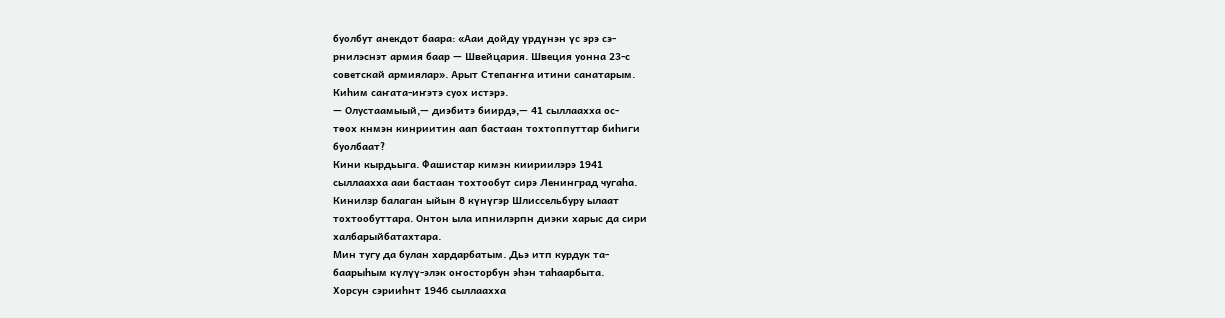буолбут анекдот баара: «Ааи дойду үрдүнэн үс эрэ сэ-
рнилэснэт армия баар — Швейцария. Швеция уонна 23-с
советскай армиялар». Арыт Степаҥҥа итини санатарым.
Киһим саҥата-иҥэтэ суох истэрэ.
— Олустаамыый,— диэбитэ биирдэ,— 41 сыллаахха ос-
төох кнмэн кинриитин аап бастаан тохтоппуттар биһиги
буолбаат?
Кини кырдьыга. Фашистар кимэн киириилэрэ 1941
сыллаахха ааи бастаан тохтообут сирэ Ленинград чугаһа.
Кинилзр балаган ыйын 8 күнүгэр Шлиссельбуру ылаат
тохтообуттара. Онтон ыла ипнилэрпн диэки харыс да сири
халбарыйбатахтара.
Мин тугу да булан хардарбатым. Дьэ итп курдук та-
баарыһым күлүү-элэк оҥосторбун эһэн таһаарбыта.
Хорсун сэрииһнт 1946 сыллаахха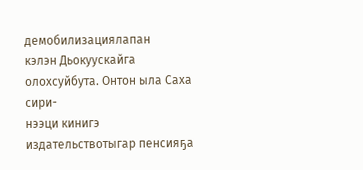демобилизациялапан
кэлэн Дьокуускайга олохсуйбута. Онтон ыла Саха сири-
нээци кинигэ издательствотыгар пенсияҕа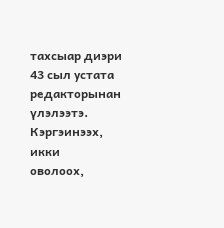тахсыар диэри
43 сыл устата редакторынан үлэлээтэ. Кэргэинээх, икки
оволоох,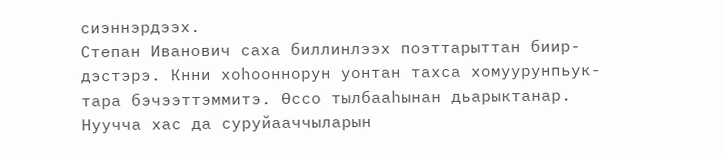сиэннэрдээх.
Степан Иванович саха биллинлээх поэттарыттан биир-
дэстэрэ. Кнни хоһооннорун уонтан тахса хомуурунпьук-
тара бэчээттэммитэ. Өссо тылбааһынан дьарыктанар.
Нуучча хас да суруйааччыларын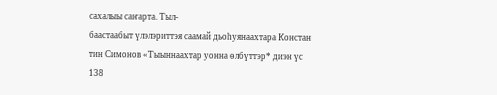сахалыы саҥарта. Тыл-
баастаабыт үлэлэриттэя саамай дьоһуянаахтара Констан
тин Симонов «Тыыннаахтар уонна өлбүттэр* диэн үс
138